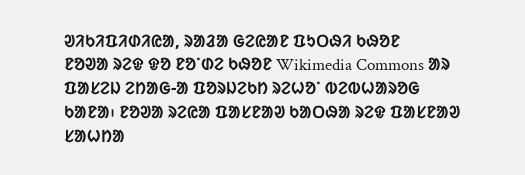ᱣᱤᱠᱤᱯᱤᱰᱤᱭᱟ, ᱨᱟᱲᱟ ᱜᱮᱭᱟᱱ ᱯᱩᱛᱷᱤ ᱠᱷᱚᱱ
ᱱᱚᱣᱟ ᱨᱮᱫ ᱫᱚ ᱱᱚᱸᱰᱮ ᱠᱷᱚᱱ Wikimedia Commons ᱟᱨ ᱯᱟᱥᱮᱡ ᱮᱴᱟᱜ-ᱟ ᱯᱚᱨᱡᱮᱠᱴ ᱨᱮᱦᱚᱸ ᱵᱮᱵᱦᱟᱨᱚᱜ ᱠᱟᱱᱟ᱾ ᱱᱚᱣᱟ ᱨᱮᱭᱟ ᱯᱟᱥᱱᱟᱣ ᱠᱟᱛᱷᱟ ᱨᱮᱫ ᱯᱟᱥᱱᱟᱣ ᱥᱟᱦᱴᱟ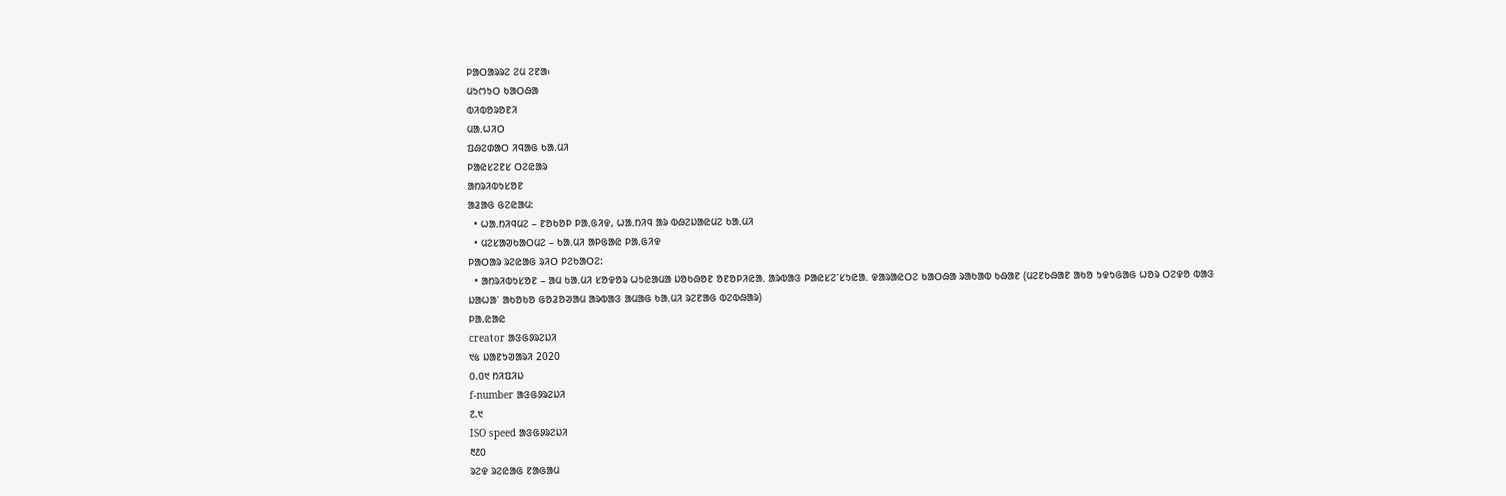ᱞᱟᱛᱟᱨᱨᱮ ᱮᱢ ᱮᱱᱟ᱾
ᱢᱩᱬᱩᱛ ᱠᱟᱛᱷᱟ
ᱵᱤᱵᱚᱨᱚᱱᱤ
ᱢᱟᱹᱦᱤᱛ
ᱯᱷᱮᱰᱟᱛ ᱤᱧᱟᱜ ᱠᱟᱹᱢᱤ
ᱞᱟᱭᱥᱮᱱᱥ ᱛᱮᱭᱟᱨ
ᱟᱴᱨᱤᱵᱩᱥᱚᱱ
ᱟᱲᱟᱜ ᱜᱮᱭᱟᱢ:
  • ᱦᱟᱹᱴᱤᱧᱢᱮ – ᱱᱚᱠᱚᱞ ᱞᱟᱹᱜᱤᱫ, ᱦᱟᱹᱴᱤᱧ ᱟᱨ ᱵᱷᱮᱡᱟᱭᱢᱮ ᱠᱟᱹᱢᱤ
  • ᱢᱮᱥᱟᱣᱠᱟᱛᱢᱮ – ᱠᱟᱹᱢᱤ ᱟᱞᱜᱟᱭ ᱞᱟᱹᱜᱤᱫ
ᱞᱟᱛᱟᱨ ᱨᱮᱭᱟᱜ ᱨᱤᱛ ᱞᱮᱠᱟᱛᱮ:
  • ᱟᱴᱨᱤᱵᱩᱥᱚᱱ – ᱟᱢ ᱠᱟᱹᱢᱤ ᱥᱚᱫᱚᱨ ᱦᱩᱭᱟᱢᱟ ᱡᱚᱠᱷᱚᱱ ᱚᱱᱚᱞᱤᱭᱟᱹ ᱟᱨᱵᱟᱝ ᱞᱟᱭᱥᱮᱸᱥᱩᱭᱟᱹ ᱫᱟᱨᱟᱭᱛᱮ ᱠᱟᱛᱷᱟ ᱨᱟᱠᱟᱵ ᱠᱷᱟᱱ (ᱢᱮᱱᱠᱷᱟᱱ ᱟᱠᱚ ᱩᱫᱩᱜᱟᱜ ᱦᱚᱨ ᱛᱮᱫᱚ ᱵᱟᱝ ᱡᱟᱦᱟᱸ ᱟᱠᱚᱠᱚ ᱜᱚᱲᱚᱣᱟᱢ ᱟᱨᱵᱟᱝ ᱟᱢᱟᱜ ᱠᱟᱹᱢᱤ ᱨᱮᱱᱟᱜ ᱵᱮᱵᱷᱟᱨ)
ᱞᱟ.ᱭᱟᱭ
creator ᱟᱝᱜᱽᱨᱮᱡᱤ
᱑᱕ ᱡᱟᱱᱩᱣᱟᱨᱤ 2020
᱐.᱐᱑ ᱴᱤᱯᱤᱡ
f-number ᱟᱝᱜᱽᱨᱮᱡᱤ
᱗.᱑
ISO speed ᱟᱝᱜᱽᱨᱮᱡᱤ
᱓᱒᱐
ᱨᱮᱫ ᱨᱮᱭᱟᱜ ᱱᱟᱜᱟᱢ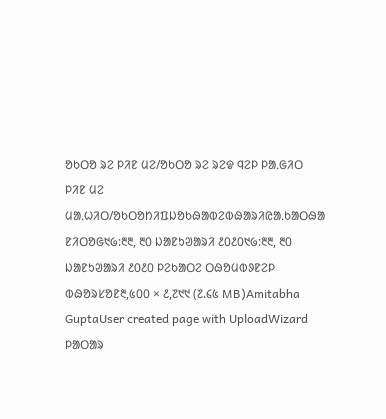ᱚᱠᱛᱚ ᱨᱮ ᱞᱤᱱ ᱢᱮ/ᱚᱠᱛᱚ ᱨᱮ ᱨᱮᱫ ᱧᱮᱞ ᱞᱟᱹᱜᱤᱛ ᱞᱤᱱ ᱢᱮ
ᱢᱟᱹᱦᱤᱛ/ᱚᱠᱛᱚᱴᱤᱯᱡᱚᱠᱷᱟᱵᱮᱵᱷᱟᱨᱤᱭᱟᱹᱠᱟᱛᱷᱟ
ᱱᱤᱛᱚᱜ᱑᱙:᱓᱓, ᱓᱐ ᱡᱟᱱᱩᱣᱟᱨᱤ ᱒᱐᱒᱐᱑᱙:᱓᱓, ᱓᱐ ᱡᱟᱱᱩᱣᱟᱨᱤ ᱒᱐᱒᱐ ᱞᱮᱠᱟᱛᱮ ᱛᱷᱚᱢᱵᱽᱱᱮᱞ ᱵᱷᱚᱨᱥᱚᱱ᱓,᱕᱐᱐ × ᱒,᱗᱑᱑ (᱗.᱔᱕ MB)Amitabha GuptaUser created page with UploadWizard
ᱞᱟᱛᱟᱨ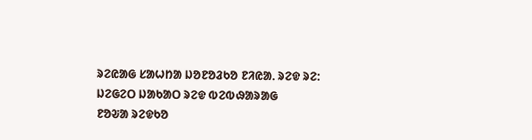ᱨᱮᱭᱟᱜ ᱥᱟᱦᱴᱟ ᱡᱚᱱᱚᱲᱠᱚ ᱱᱤᱭᱟᱹ ᱨᱮᱫ ᱨᱮ:
ᱡᱮᱜᱮᱛ ᱡᱟᱠᱟᱛ ᱨᱮᱫ ᱵᱮᱵᱷᱟᱨᱟᱜ
ᱱᱚᱶᱟ ᱨᱮᱫᱠᱚ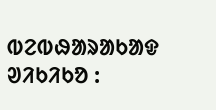ᱵᱮᱵᱷᱟᱨᱟᱠᱟᱫ ᱣᱤᱠᱤᱠᱚ :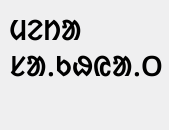ᱢᱮᱴᱟ ᱥᱟᱹᱠᱷᱭᱟᱹᱛ